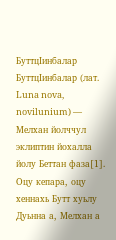БуттцӀинбалар
БуттцӀинбалар (лат. Luna nova, novilunium) — Мелхан йолччул эклиптин йохалла йолу Беттан фаза[1]. Оцу кепара, оцу хеннахь Бутт хуьлу Дуьнна а, Мелхан а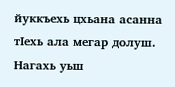йуккъехь цхьана асанна тӀехь ала мегар долуш. Нагахь уьш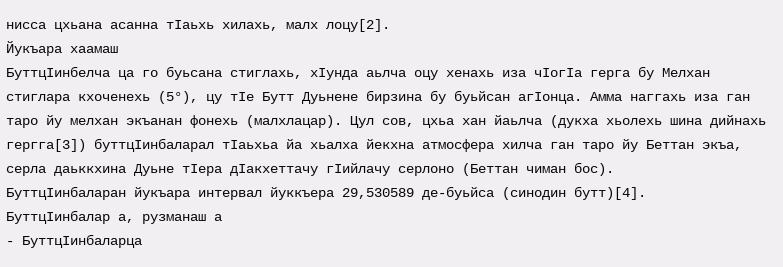нисса цхьана асанна тӀаьхь хилахь, малх лоцу[2].
Йукъара хаамаш
БуттцӀинбелча ца го буьсана стиглахь, хӀунда аьлча оцу хенахь иза чӀогӀа герга бу Мелхан стиглара кхоченехь (5°), цу тӀе Бутт Дуьнене бирзина бу буьйсан агӀонца. Амма наггахь иза ган таро йу мелхан экъанан фонехь (малхлацар). Цул сов, цхьа хан йаьлча (дукха хьолехь шина дийнахь гергга[3]) буттцӀинбаларал тӀаьхьа йа хьалха йекхна атмосфера хилча ган таро йу Беттан экъа, серла даьккхина Дуьне тӀера дӀакхеттачу гӀийлачу серлоно (Беттан чиман бос).
БуттцӀинбаларан йукъара интервал йуккъера 29,530589 де-буьйса (синодин бутт)[4].
БуттцӀинбалар а, рузманаш а
- БуттцӀинбаларца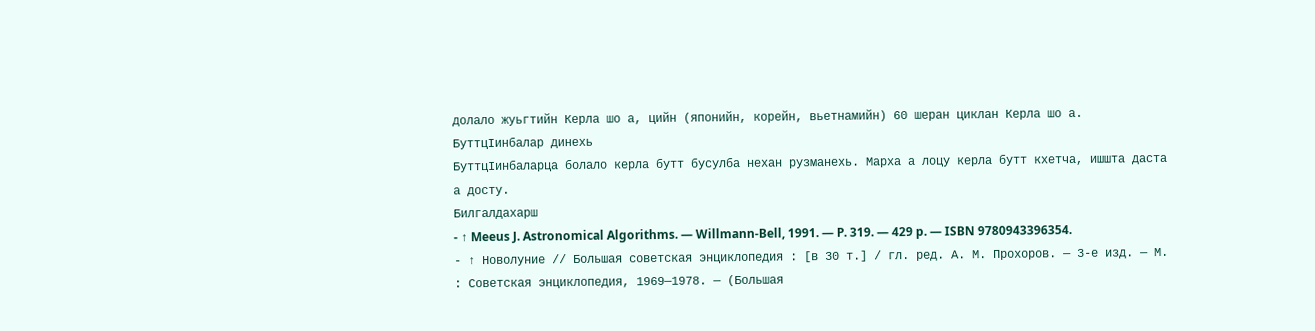долало жуьгтийн Керла шо а, цийн (японийн, корейн, вьетнамийн) 60 шеран циклан Керла шо а.
БуттцӀинбалар динехь
БуттцӀинбаларца болало керла бутт бусулба нехан рузманехь. Марха а лоцу керла бутт кхетча, ишшта даста а досту.
Билгалдахарш
- ↑ Meeus J. Astronomical Algorithms. — Willmann-Bell, 1991. — P. 319. — 429 p. — ISBN 9780943396354.
- ↑ Новолуние // Большая советская энциклопедия : [в 30 т.] / гл. ред. А. М. Прохоров. — 3-е изд. — М. : Советская энциклопедия, 1969—1978. — (Большая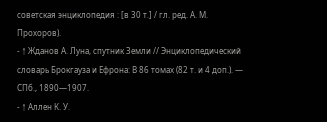советская энциклопедия : [в 30 т.] / гл. ред. А. М. Прохоров).
- ↑ Жданов А. Луна, спутник Земли // Энциклопедический словарь Брокгауза и Ефрона: В 86 томах (82 т. и 4 доп.). — СПб., 1890—1907.
- ↑ Аллен К. У.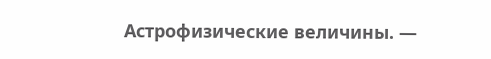Астрофизические величины. —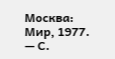Москва: Мир, 1977. — С.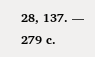28, 137. — 279 с.